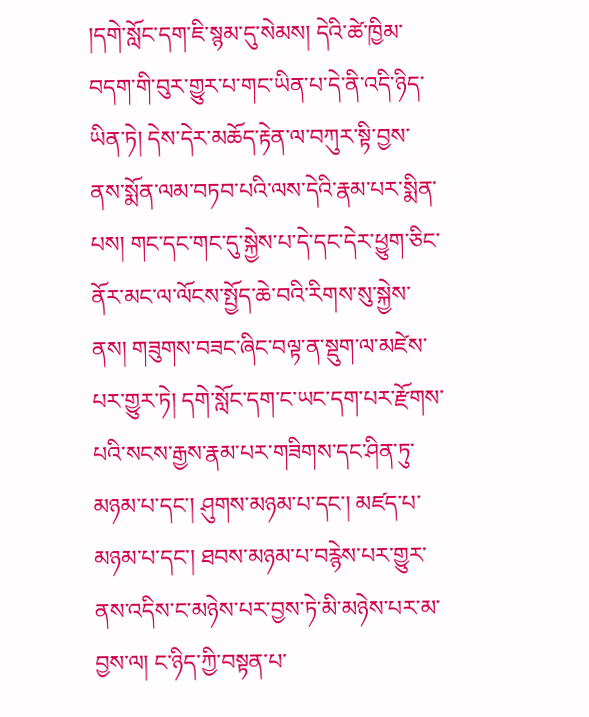།དགེ་སློང་དག་ཇི་སྙམ་དུ་སེམས། དེའི་ཚེ་ཁྱིམ་བདག་གི་བུར་གྱུར་པ་གང་ཡིན་པ་དེ་ནི་འདི་ཉིད་ཡིན་ཏེ། དེས་དེར་མཆོད་རྟེན་ལ་བཀུར་སྟི་བྱས་ནས་སྨོན་ལམ་བཏབ་པའི་ལས་དེའི་རྣམ་པར་སྨིན་པས། གང་དང་གང་དུ་སྐྱེས་པ་དེ་དང་དེར་ཕྱུག་ཅིང་ནོར་མང་ལ་ལོངས་སྤྱོད་ཆེ་བའི་རིགས་སུ་སྐྱེས་ནས། གཟུགས་བཟང་ཞིང་བལྟ་ན་སྡུག་ལ་མཛེས་པར་གྱུར་ཏེ། དགེ་སློང་དག་ང་ཡང་དག་པར་རྫོགས་པའི་སངས་རྒྱས་རྣམ་པར་གཟིགས་དང་ཤིན་ཏུ་མཉམ་པ་དང་། ཤུགས་མཉམ་པ་དང་། མཛད་པ་མཉམ་པ་དང་། ཐབས་མཉམ་པ་བརྙེས་པར་གྱུར་ནས་འདིས་ང་མཉེས་པར་བྱས་ཏེ་མི་མཉེས་པར་མ་བྱས་ལ། ང་ཉིད་ཀྱི་བསྟན་པ་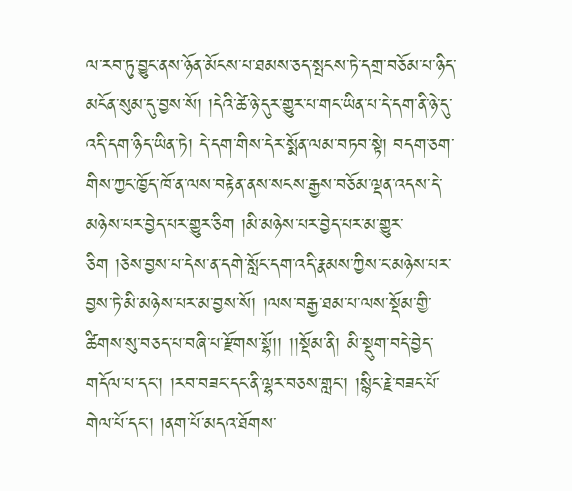ལ་རབ་ཏུ་བྱུང་ནས་ཉོན་མོངས་པ་ཐམས་ཅད་སྤངས་ཏེ་དགྲ་བཅོམ་པ་ཉིད་མངོན་སུམ་དུ་བྱས་སོ། །དེའི་ཚེ་ཉེ་དུར་གྱུར་པ་གང་ཡིན་པ་དེ་དག་ནི་ཉེ་དུ་འདི་དག་ཉིད་ཡིན་ཏེ། དེ་དག་གིས་དེར་སྨོན་ལམ་བཏབ་སྟེ། བདག་ཅག་གིས་ཀྱང་ཁྱོད་ཁོ་ན་ལས་བརྟེན་ནས་སངས་རྒྱས་བཅོམ་ལྡན་འདས་དེ་མཉེས་པར་བྱེད་པར་གྱུར་ཅིག །མི་མཉེས་པར་བྱེད་པར་མ་གྱུར་ཅིག །ཅེས་བྱས་པ་དེས་ན་དགེ་སློང་དག་འདི་རྣམས་ཀྱིས་ང་མཉེས་པར་བྱས་ཏེ་མི་མཉེས་པར་མ་བྱས་སོ། །ལས་བརྒྱ་ཐམ་པ་ལས་སྡོམ་གྱི་ཚིགས་སུ་བཅད་པ་བཞི་པ་རྫོགས་སྷོ།། །།སྡོམ་ནི། མི་སྡུག་བདེ་བྱེད་གདོལ་པ་དང་། །རབ་བཟང་དང་ནི་ལྷར་བཅས་གླང་། །སྙིང་རྗེ་བཟང་པོ་གེལ་པོ་དང་། །ནག་པོ་མདའ་ཐོགས་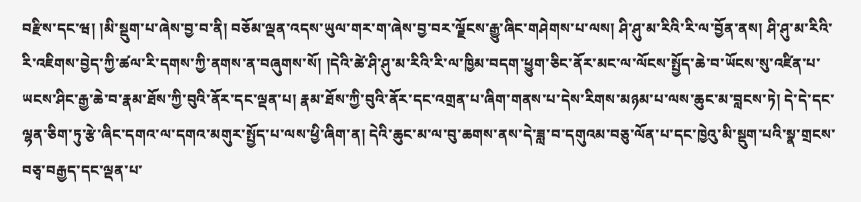བརྫིས་དང་ཝ། །མི་སྡུག་པ་ཞེས་བྱ་བ་ནི། བཅོམ་ལྡན་འདས་ཡུལ་གར་ག་ཞེས་བྱ་བར་ལྗོངས་རྒྱུ་ཞིང་གཤེགས་པ་ལས། ཤི་ཤུ་མ་རིའི་རི་ལ་བྱོན་ནས། ཤི་ཤུ་མ་རིའི་རི་འཇིགས་བྱེད་ཀྱི་ཚལ་རི་དགས་ཀྱི་ནགས་ན་བཞུགས་སོ། །དེའི་ཚེ་ཤི་ཤུ་མ་རིའི་རི་ལ་ཁྱིམ་བདག་ཕྱུག་ཅིང་ནོར་མང་ལ་ལོངས་སྤྱོད་ཆེ་བ་ཡོངས་སུ་འཛིན་པ་ཡངས་ཤིང་རྒྱ་ཆེ་བ་རྣམ་ཐོས་ཀྱི་བུའི་ནོར་དང་ལྡན་པ། རྣམ་ཐོས་ཀྱི་བུའི་ནོར་དང་འགྲན་པ་ཞིག་གནས་པ་དེས་རིགས་མཉམ་པ་ལས་ཆུང་མ་བླངས་ཏེ། དེ་དེ་དང་ལྷན་ཅིག་ཏུ་རྩེ་ཞིང་དགའ་ལ་དགའ་མགུར་སྤྱོད་པ་ལས་ཕྱི་ཞིག་ན། དེའི་ཆུང་མ་ལ་བུ་ཆགས་ནས་དེ་ཟླ་བ་དགུའམ་བཅུ་ལོན་པ་དང་ཁྱེའུ་མི་སྡུག་པའི་སྣ་གྲངས་བཅྭ་བརྒྱད་དང་ལྡན་པ་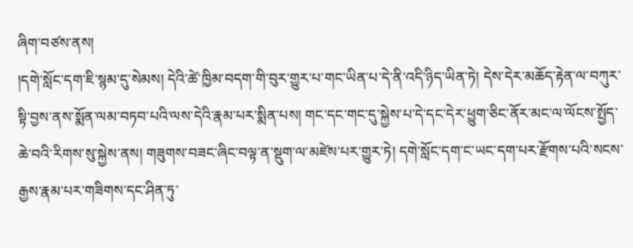ཞིག་བཙས་ནས།
།དགེ་སློང་དག་ཇི་སྙམ་དུ་སེམས། དེའི་ཚེ་ཁྱིམ་བདག་གི་བུར་གྱུར་པ་གང་ཡིན་པ་དེ་ནི་འདི་ཉིད་ཡིན་ཏེ། དེས་དེར་མཆོད་རྟེན་ལ་བཀུར་སྟི་བྱས་ནས་སྨོན་ལམ་བཏབ་པའི་ལས་དེའི་རྣམ་པར་སྨིན་པས། གང་དང་གང་དུ་སྐྱེས་པ་དེ་དང་དེར་ཕྱུག་ཅིང་ནོར་མང་ལ་ལོངས་སྤྱོད་ཆེ་བའི་རིགས་སུ་སྐྱེས་ནས། གཟུགས་བཟང་ཞིང་བལྟ་ན་སྡུག་ལ་མཛེས་པར་གྱུར་ཏེ། དགེ་སློང་དག་ང་ཡང་དག་པར་རྫོགས་པའི་སངས་རྒྱས་རྣམ་པར་གཟིགས་དང་ཤིན་ཏུ་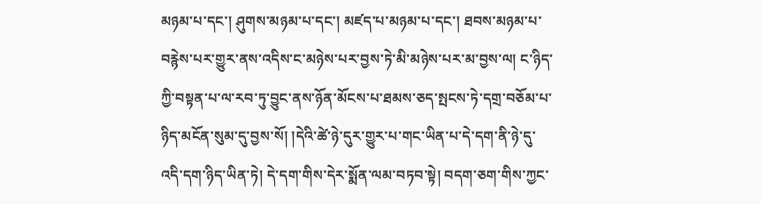མཉམ་པ་དང་། ཤུགས་མཉམ་པ་དང་། མཛད་པ་མཉམ་པ་དང་། ཐབས་མཉམ་པ་བརྙེས་པར་གྱུར་ནས་འདིས་ང་མཉེས་པར་བྱས་ཏེ་མི་མཉེས་པར་མ་བྱས་ལ། ང་ཉིད་ཀྱི་བསྟན་པ་ལ་རབ་ཏུ་བྱུང་ནས་ཉོན་མོངས་པ་ཐམས་ཅད་སྤངས་ཏེ་དགྲ་བཅོམ་པ་ཉིད་མངོན་སུམ་དུ་བྱས་སོ། །དེའི་ཚེ་ཉེ་དུར་གྱུར་པ་གང་ཡིན་པ་དེ་དག་ནི་ཉེ་དུ་འདི་དག་ཉིད་ཡིན་ཏེ། དེ་དག་གིས་དེར་སྨོན་ལམ་བཏབ་སྟེ། བདག་ཅག་གིས་ཀྱང་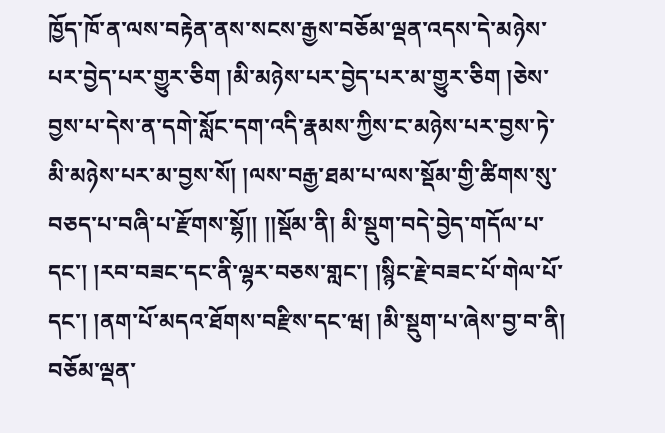ཁྱོད་ཁོ་ན་ལས་བརྟེན་ནས་སངས་རྒྱས་བཅོམ་ལྡན་འདས་དེ་མཉེས་པར་བྱེད་པར་གྱུར་ཅིག །མི་མཉེས་པར་བྱེད་པར་མ་གྱུར་ཅིག །ཅེས་བྱས་པ་དེས་ན་དགེ་སློང་དག་འདི་རྣམས་ཀྱིས་ང་མཉེས་པར་བྱས་ཏེ་མི་མཉེས་པར་མ་བྱས་སོ། །ལས་བརྒྱ་ཐམ་པ་ལས་སྡོམ་གྱི་ཚིགས་སུ་བཅད་པ་བཞི་པ་རྫོགས་སྷོ།། །།སྡོམ་ནི། མི་སྡུག་བདེ་བྱེད་གདོལ་པ་དང་། །རབ་བཟང་དང་ནི་ལྷར་བཅས་གླང་། །སྙིང་རྗེ་བཟང་པོ་གེལ་པོ་དང་། །ནག་པོ་མདའ་ཐོགས་བརྫིས་དང་ཝ། །མི་སྡུག་པ་ཞེས་བྱ་བ་ནི། བཅོམ་ལྡན་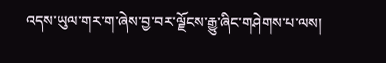འདས་ཡུལ་གར་ག་ཞེས་བྱ་བར་ལྗོངས་རྒྱུ་ཞིང་གཤེགས་པ་ལས།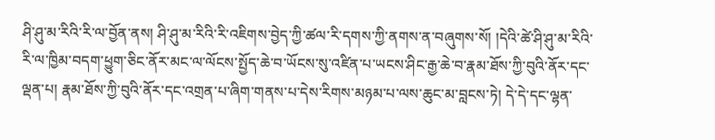ཤི་ཤུ་མ་རིའི་རི་ལ་བྱོན་ནས། ཤི་ཤུ་མ་རིའི་རི་འཇིགས་བྱེད་ཀྱི་ཚལ་རི་དགས་ཀྱི་ནགས་ན་བཞུགས་སོ། །དེའི་ཚེ་ཤི་ཤུ་མ་རིའི་རི་ལ་ཁྱིམ་བདག་ཕྱུག་ཅིང་ནོར་མང་ལ་ལོངས་སྤྱོད་ཆེ་བ་ཡོངས་སུ་འཛིན་པ་ཡངས་ཤིང་རྒྱ་ཆེ་བ་རྣམ་ཐོས་ཀྱི་བུའི་ནོར་དང་ལྡན་པ། རྣམ་ཐོས་ཀྱི་བུའི་ནོར་དང་འགྲན་པ་ཞིག་གནས་པ་དེས་རིགས་མཉམ་པ་ལས་ཆུང་མ་བླངས་ཏེ། དེ་དེ་དང་ལྷན་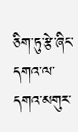ཅིག་ཏུ་རྩེ་ཞིང་དགའ་ལ་དགའ་མགུར་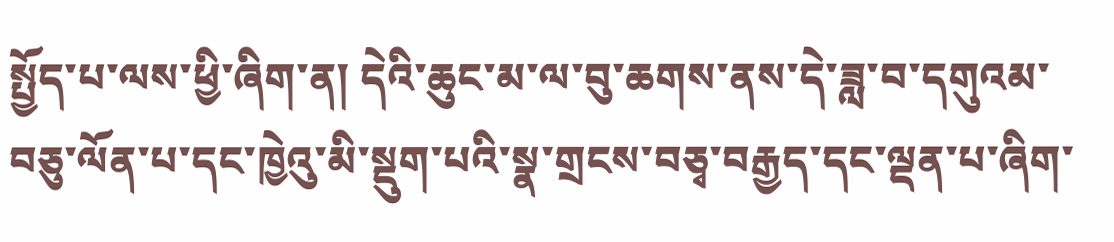སྤྱོད་པ་ལས་ཕྱི་ཞིག་ན། དེའི་ཆུང་མ་ལ་བུ་ཆགས་ནས་དེ་ཟླ་བ་དགུའམ་བཅུ་ལོན་པ་དང་ཁྱེའུ་མི་སྡུག་པའི་སྣ་གྲངས་བཅྭ་བརྒྱད་དང་ལྡན་པ་ཞིག་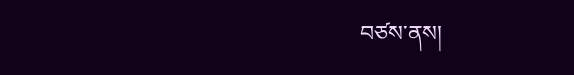བཙས་ནས།